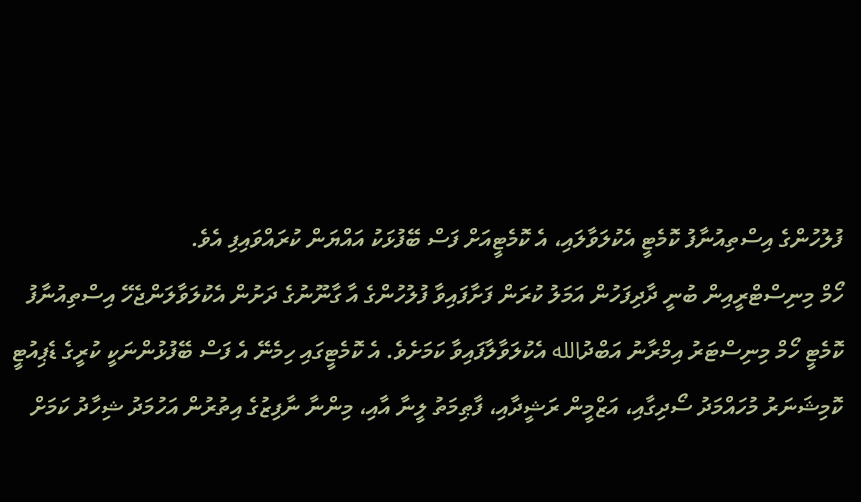ފުލުހުންގެ އިސްތިއުނާފު ކޮމެޓީ އެކުލަވާލައި، އެ ކޮމެޓީއަށް ފަސް ބޭފުޅަކު އައްޔަން ކުރައްވައިފި އެވެ.
ހޯމް މިނިސްޓްރީއިން ބުނީ ދާދިފަހުން އަމަލު ކުރަން ފަށާފައިވާ ފުލުހުންގެ އާ ގާނޫނުގެ ދަށުން އެކުލަވާލަންޖެހޭ އިސްތިއުނާފު ކޮމެޓީ ހޯމް މިނިސްޓަރު އިމްރާނު އަބްދުالله އެކުލަވާލާފައިވާ ކަމަށެވެ. އެ ކޮމެޓީގައި ހިމެނޭ އެ ފަސް ބޭފުޅުންނަކީ ކުރީގެ ޑެޕިއުޓީ ކޮމިޝަނަރު މުހައްމަދު ސޯދިގާއި، އަޒްމީން ރަޝީދާއި، ފާޠިމަތު ލީނާ އާއި، މިންނާ ނާފިޒުގެ އިތުރުން އަހުމަދު ޝިހާދު ކަމަށް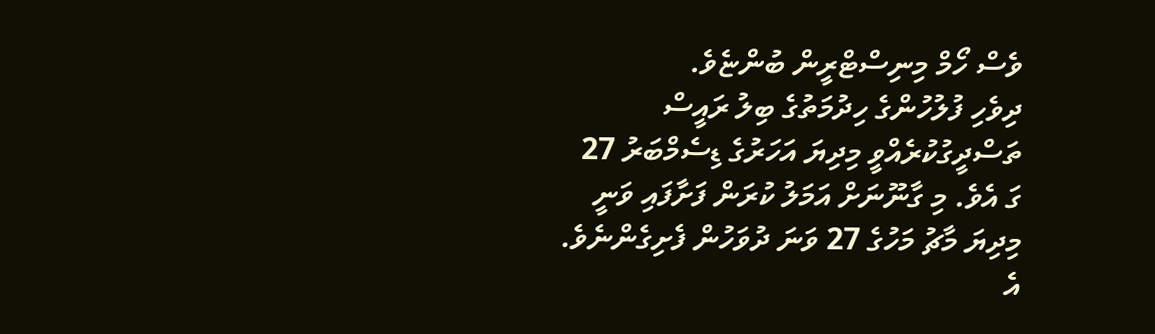ވެސް ހޯމް މިނިސްޓްރީން ބުންޏެވެ.
ދިވެހި ފުލުހުންގެ ހިދުމަތުގެ ބިލު ރައީސް ތަސްދީގުކުރެއްވީ މިދިޔަ އަހަރުގެ ޑިސެމްބަރު 27 ގަ އެވެ. މި ގާނޫނަށް އަމަލު ކުރަން ފަށާފައި ވަނީ މިދިޔަ މާޗު މަހުގެ 27 ވަނަ ދުވަހުން ފެށިގެންނެވެ. އެ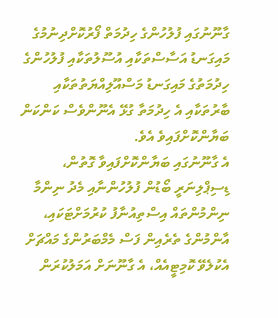ގާނޫނުގައި ފުލުހުންގެ ހިދުމަތް ފޯރުކޮށްދިނުމުގެ މައިގަނޑު އަސާސްތަކާއި އުސޫލުތަކާއި ފުލުހުންގެ ހިދުމަތުގެ މައިގަނޑު މަސްއޫލިއްޔަތުތަކާއި ބާރުތަކާއި އެ ހިދުމަތާ ގުޅޭ އެނޫންވެސް ކަންކަން ބަޔާންކޮށްފައިވެ އެވެ.
އެ ގާނޫނުގައި ބަޔާންކޮށްފައިވާ ގޮތުން، ޑިސިޕްލިނަރީ ބޯޑުން ފުލުހުންނާއި މެދު ނިންމާ ނިންމުންތައް އިސްތިއުނާފު ކުރުމަށްޓަކައި، އާންމުންގެ ތެރެއިން ފަސް މެމްބަރުންގެ މައްޗަށް އެކުލެވޭ ކޮމިޓީއެއް، އެ ގާނޫނަށް އަމަލުކުރަން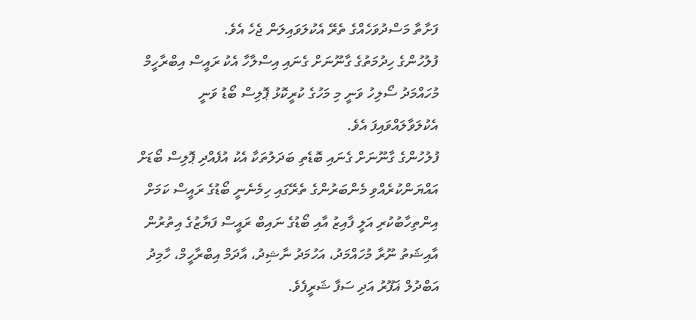ފަށާތާ މަސްދުވަހެއްގެ ތެރޭ އެކުލަވައިލަން ޖެހެ އެވެ.
ފުލުހުންގެ ހިދުމަތުގެ ގާނޫނަށް ގެނައި އިސްލާހާ އެކު ރައީސް އިބްރާހީމް މުހައްމަދު ސޯލިހު ވަނީ މި މަހުގެ ކުރީކޮޅު ޕޮލިސް ބޯޑު ވަނީ އެކުލަވާލައްވައިފަ އެވެ.
ފުލުހުންގެ ގާނޫނަށް ގެނައި ބޮޑެތި ބަދަލުތަކާ އެކު އުފެއްދި ޕޮލިސް ބޯޑަށް އައްޔަންކުރެއްވި މެންބަރުންގެ ތެރޭގައި ހިމެނެނީ ބޯޑުގެ ރައީސް ކަމަށް އިންތިހާބުކުރި އަލީ ފާއިޒު އާއި ބޯޑުގެ ނައިބް ރައީސް ފަޔާޒުގެ އިތުރުން އާއިޝަތު ނޫރާ މުހައްމަދު، އަހުމަދު ނާޝިދު، އާދަމް އިބްރާހީމް، ހާމިދު އަބްދުލް ޣަފޫރު އަދި ސަފާ ޝަރީފެވެ.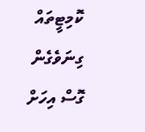ކޮމިޓީތައް ގިނަވެގެން ގޮސް އިހަށް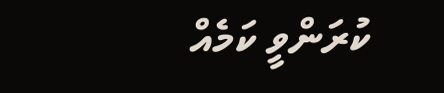ކުރަންވީ ކަމެއް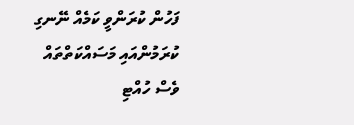ފަހުން ކުރަންވީ ކަމެއް ނޭނގި ކުރަމުންއައި މަސައްކަތްތައް ވެސް ހުއްޓި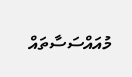މުއައްސަސާތައް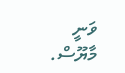ވަނީ މާޔޫސް.